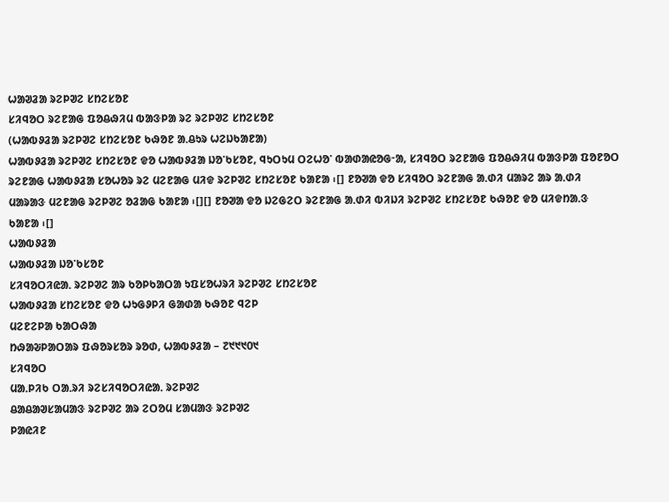ᱦᱟᱣᱲᱟ ᱨᱮᱞᱣᱮ ᱥᱴᱮᱥᱚᱱ
ᱥᱤᱧᱚᱛ ᱨᱮᱱᱟᱜ ᱯᱚᱪᱷᱤᱢ ᱵᱟᱝᱞᱟ ᱨᱮ ᱨᱮᱞᱣᱮ ᱥᱴᱮᱥᱚᱱ
(ᱦᱟᱵᱽᱲᱟ ᱨᱮᱞᱣᱮ ᱥᱴᱮᱥᱚᱱ ᱠᱷᱚᱱ ᱟᱹᱪᱩᱨ ᱦᱮᱡᱠᱟᱱᱟ)
ᱦᱟᱵᱽᱲᱟ ᱨᱮᱞᱣᱮ ᱥᱴᱮᱥᱚᱱ ᱫᱚ ᱦᱟᱵᱽᱲᱟ ᱡᱚᱸᱠᱥᱚᱱ, ᱧᱩᱛᱩᱢ ᱛᱮᱦᱚᱸ ᱵᱟᱰᱟᱭᱚᱜᱼᱟ, ᱥᱤᱧᱚᱛ ᱨᱮᱱᱟᱜ ᱯᱚᱪᱷᱤᱢ ᱵᱟᱝᱞᱟ ᱯᱚᱱᱚᱛ ᱨᱮᱱᱟᱜ ᱦᱟᱵᱽᱲᱟ ᱥᱚᱦᱚᱨ ᱨᱮ ᱢᱮᱱᱟᱜ ᱢᱤᱫ ᱨᱮᱞᱣᱮ ᱥᱴᱮᱥᱚᱱ ᱠᱟᱱᱟ ᱾[] ᱱᱚᱣᱟ ᱫᱚ ᱥᱤᱧᱚᱛ ᱨᱮᱱᱟᱜ ᱟᱹᱰᱤ ᱢᱟᱨᱮ ᱟᱨ ᱟᱹᱰᱤ ᱢᱟᱨᱟᱝ ᱢᱮᱱᱟᱜ ᱨᱮᱞᱣᱮ ᱚᱲᱟᱜ ᱠᱟᱱᱟ ᱾[][] ᱱᱚᱣᱟ ᱫᱚ ᱡᱮᱜᱮᱛ ᱨᱮᱱᱟᱜ ᱟᱹᱰᱤ ᱵᱤᱡᱤ ᱨᱮᱞᱣᱮ ᱥᱴᱮᱥᱚᱱ ᱠᱷᱚᱱ ᱫᱚ ᱢᱤᱫᱴᱟᱹᱝ ᱠᱟᱱᱟ ᱾[]
ᱦᱟᱵᱽᱲᱟ
ᱦᱟᱵᱽᱲᱟ ᱡᱚᱸᱠᱥᱚᱱ
ᱥᱤᱧᱚᱛᱤᱭᱟᱹ ᱨᱮᱞᱣᱮ ᱟᱨ ᱠᱚᱞᱠᱟᱛᱟ ᱩᱯᱥᱚᱦᱨᱤ ᱨᱮᱞᱣᱮ ᱥᱴᱮᱥᱚᱱ
ᱦᱟᱵᱽᱲᱟ ᱥᱴᱮᱥᱚᱱ ᱫᱚ ᱦᱩᱜᱽᱞᱤ ᱜᱟᱰᱟ ᱠᱷᱚᱱ ᱧᱮᱞ
ᱢᱮᱱᱮᱞᱟ ᱠᱟᱛᱷᱟ
ᱴᱷᱟᱶᱞᱟᱛᱟᱨ ᱯᱷᱚᱨᱥᱚᱨ ᱨᱚᱰ, ᱦᱟᱵᱽᱲᱟ – ᱗᱑᱑᱑᱐᱑
ᱥᱤᱧᱚᱛ
ᱢᱟᱹᱞᱤᱠ ᱛᱟᱹᱨᱤ ᱨᱮᱥᱤᱧᱚᱛᱤᱭᱟᱹ ᱨᱮᱞᱣᱮ
ᱪᱟᱪᱟᱣᱥᱟᱢᱟᱝ ᱨᱮᱞᱣᱮ ᱟᱨ ᱮᱛᱚᱢ ᱥᱟᱢᱟᱝ ᱨᱮᱞᱣᱮ
ᱞᱟᱭᱤᱱ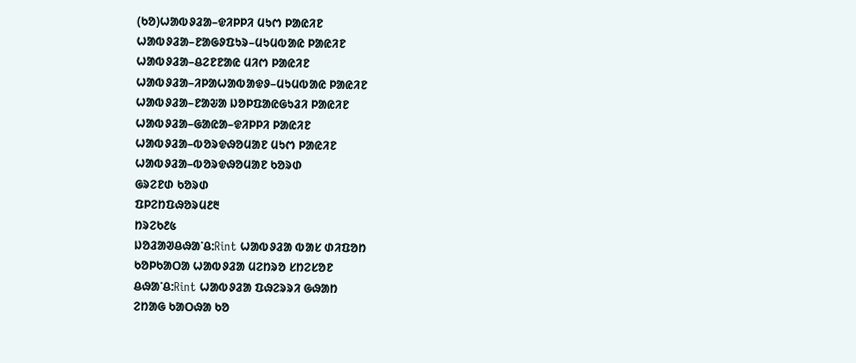(ᱠᱚ)ᱦᱟᱵᱽᱲᱟ–ᱫᱤᱞᱞᱤ ᱢᱩᱬ ᱞᱟᱭᱤᱱ
ᱦᱟᱵᱽᱲᱟ–ᱱᱟᱜᱽᱯᱩᱨ–ᱢᱩᱢᱵᱟᱭ ᱞᱟᱭᱤᱱ
ᱦᱟᱵᱽᱲᱟ–ᱪᱮᱱᱱᱟᱭ ᱢᱤᱬ ᱞᱟᱭᱤᱱ
ᱦᱟᱵᱽᱲᱟ–ᱤᱞᱟᱦᱟᱵᱟᱫᱽ–ᱢᱩᱢᱵᱟᱭ ᱞᱟᱭᱤᱱ
ᱦᱟᱵᱽᱲᱟ–ᱱᱟᱶᱟ ᱡᱚᱞᱯᱟᱭᱜᱩᱲᱤ ᱞᱟᱭᱤᱱ
ᱦᱟᱵᱽᱲᱟ–ᱜᱟᱭᱟ–ᱫᱤᱞᱞᱤ ᱞᱟᱭᱤᱱ
ᱦᱟᱵᱽᱲᱟ–ᱵᱚᱨᱫᱷᱚᱢᱟᱱ ᱢᱩᱬ ᱞᱟᱭᱤᱱ
ᱦᱟᱵᱽᱲᱟ–ᱵᱚᱨᱫᱷᱚᱢᱟᱱ ᱠᱚᱨᱰ
ᱜᱨᱮᱱᱰ ᱠᱚᱨᱰ
ᱯᱞᱮᱴᱯᱷᱚᱨᱢ᱒᱓
ᱴᱨᱮᱠ᱒᱕
ᱡᱚᱲᱟᱣᱪᱷᱟᱸᱪ:Rint ᱦᱟᱵᱽᱲᱟ ᱵᱟᱥ ᱰᱤᱯᱚᱴ
ᱠᱚᱞᱠᱟᱛᱟ ᱦᱟᱵᱽᱲᱟ ᱢᱮᱴᱨᱚ ᱥᱴᱮᱥᱚᱱ
ᱪᱷᱟᱸᱪ:Rint ᱦᱟᱵᱽᱲᱟ ᱯᱷᱮᱨᱨᱤ ᱜᱷᱟᱴ
ᱮᱴᱟᱜ ᱠᱟᱛᱷᱟ ᱠᱚ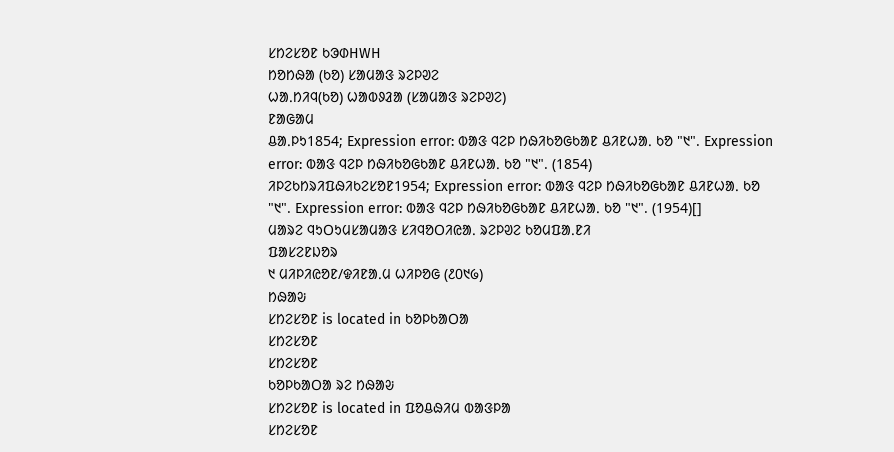ᱥᱴᱮᱥᱚᱱ ᱠᱳᱰHWH
ᱴᱚᱴᱷᱟ (ᱠᱚ) ᱥᱟᱢᱟᱝ ᱨᱮᱞᱣᱮ
ᱦᱟᱹᱴᱤᱧ(ᱠᱚ) ᱦᱟᱵᱽᱲᱟ (ᱥᱟᱢᱟᱝ ᱨᱮᱞᱣᱮ)
ᱱᱟᱜᱟᱢ
ᱪᱟᱹᱞᱩ1854; Expression error: ᱵᱟᱝ ᱧᱮᱞ ᱴᱷᱤᱠᱚᱜᱠᱟᱱ ᱪᱤᱱᱦᱟᱹ ᱠᱚ "᱑". Expression error: ᱵᱟᱝ ᱧᱮᱞ ᱴᱷᱤᱠᱚᱜᱠᱟᱱ ᱪᱤᱱᱦᱟᱹ ᱠᱚ "᱑". (1854)
ᱤᱞᱮᱠᱴᱨᱤᱯᱷᱤᱠᱮᱥᱚᱱ1954; Expression error: ᱵᱟᱝ ᱧᱮᱞ ᱴᱷᱤᱠᱚᱜᱠᱟᱱ ᱪᱤᱱᱦᱟᱹ ᱠᱚ "᱑". Expression error: ᱵᱟᱝ ᱧᱮᱞ ᱴᱷᱤᱠᱚᱜᱠᱟᱱ ᱪᱤᱱᱦᱟᱹ ᱠᱚ "᱑". (1954)[]
ᱢᱟᱨᱮ ᱧᱩᱛᱩᱢᱥᱟᱢᱟᱝ ᱥᱤᱧᱚᱛᱤᱭᱟᱹ ᱨᱮᱞᱣᱮ ᱠᱚᱢᱯᱟᱹᱱᱤ
ᱯᱟᱥᱮᱱᱡᱚᱨ
᱑ ᱢᱤᱞᱤᱭᱚᱱ/ᱫᱤᱱᱟᱹᱢ ᱦᱤᱞᱚᱜ (᱒᱐᱑᱙)
ᱴᱷᱟᱶ
ᱥᱴᱮᱥᱚᱱ is located in ᱠᱚᱞᱠᱟᱛᱟ
ᱥᱴᱮᱥᱚᱱ
ᱥᱴᱮᱥᱚᱱ
ᱠᱚᱞᱠᱟᱛᱟ ᱨᱮ ᱴᱷᱟᱶ
ᱥᱴᱮᱥᱚᱱ is located in ᱯᱚᱪᱷᱤᱢ ᱵᱟᱝᱞᱟ
ᱥᱴᱮᱥᱚᱱ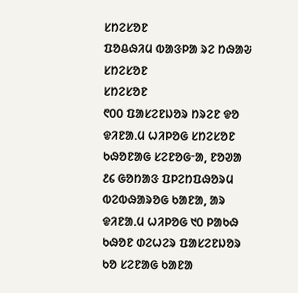ᱥᱴᱮᱥᱚᱱ
ᱯᱚᱪᱷᱤᱢ ᱵᱟᱝᱞᱟ ᱨᱮ ᱴᱷᱟᱶ
ᱥᱴᱮᱥᱚᱱ
ᱥᱴᱮᱥᱚᱱ
᱖᱐᱐ ᱯᱟᱥᱮᱱᱡᱚᱨ ᱴᱨᱮᱱ ᱫᱚ ᱫᱤᱱᱟᱹᱢ ᱦᱤᱞᱚᱜ ᱥᱴᱮᱥᱚᱱ ᱠᱷᱚᱱᱟᱜ ᱥᱮᱱᱚᱜᱼᱟ, ᱱᱚᱣᱟ ᱒᱔ ᱜᱚᱴᱟᱝ ᱯᱞᱮᱴᱯᱷᱚᱨᱢ ᱵᱮᱵᱷᱟᱨᱚᱜ ᱠᱟᱱᱟ, ᱟᱨ ᱫᱤᱱᱟᱹᱢ ᱦᱤᱞᱚᱜ ᱑᱐ ᱞᱟᱠᱷ ᱠᱷᱚᱱ ᱰᱮᱦᱮᱨ ᱯᱟᱥᱮᱱᱡᱚᱨ ᱠᱚ ᱥᱮᱱᱟᱜ ᱠᱟᱱᱟ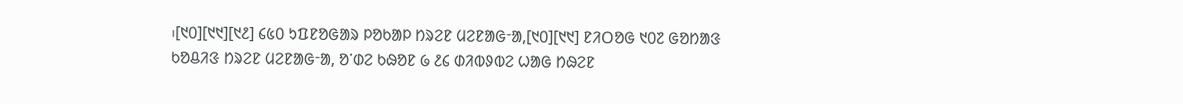᱾[᱑᱐][᱑᱑][᱑᱒] ᱔᱕᱐ ᱩᱯᱱᱚᱜᱟᱨ ᱞᱚᱠᱟᱞ ᱴᱨᱮᱱ ᱢᱮᱱᱟᱜᱼᱟ,[᱑᱐][᱑᱑] ᱱᱤᱛᱚᱜ ᱑᱐᱗ ᱜᱚᱴᱟᱝ ᱠᱚᱪᱤᱝ ᱴᱨᱮᱱ ᱢᱮᱱᱟᱜᱼᱟ, ᱚᱸᱰᱮ ᱠᱷᱚᱱ ᱙ ᱒᱔ ᱰᱤᱵᱽᱵᱮ ᱦᱟᱜ ᱴᱷᱮᱱ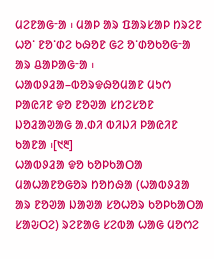ᱢᱮᱱᱟᱜᱼᱟ ᱾ ᱢᱟᱞ ᱟᱨ ᱯᱟᱨᱥᱟᱞ ᱴᱨᱮᱱ ᱦᱚᱸ ᱱᱚᱸᱰᱮ ᱠᱷᱚᱱ ᱜᱮ ᱚᱸᱰᱚᱠᱚᱜᱼᱟ ᱟᱨ ᱪᱟᱞᱟᱜᱼᱟ ᱾ ᱦᱟᱵᱽᱲᱟ–ᱵᱚᱨᱫᱷᱚᱢᱟᱱ ᱢᱩᱬ ᱞᱟᱭᱤᱱ ᱫᱚ ᱱᱚᱣᱟ ᱥᱴᱮᱥᱚᱱ ᱡᱚᱲᱟᱣᱟᱜ ᱟᱹᱰᱤ ᱵᱤᱡᱤ ᱞᱟᱭᱤᱱ ᱠᱟᱱᱟ ᱾[᱑᱓]
ᱦᱟᱵᱽᱲᱟ ᱫᱚ ᱠᱚᱞᱠᱟᱛᱟ ᱢᱟᱦᱟᱱᱚᱜᱚᱨ ᱴᱚᱴᱷᱟ (ᱦᱟᱵᱽᱲᱟ ᱟᱨ ᱱᱚᱣᱟ ᱡᱟᱣᱟ ᱥᱚᱦᱚᱨ ᱠᱚᱞᱠᱟᱛᱟ ᱥᱟᱶᱛᱮ) ᱨᱮᱱᱟᱜ ᱥᱮᱵᱟ ᱦᱟᱜ ᱢᱚᱬᱮ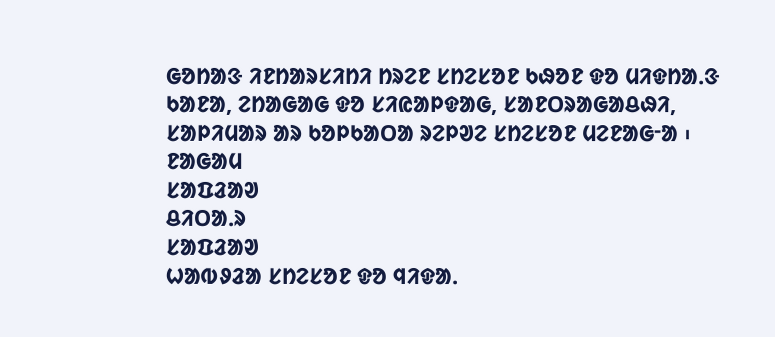ᱜᱚᱴᱟᱝ ᱤᱱᱴᱟᱨᱥᱤᱴᱤ ᱴᱨᱮᱱ ᱥᱴᱮᱥᱚᱱ ᱠᱷᱚᱱ ᱫᱚ ᱢᱤᱫᱴᱟᱹᱝ ᱠᱟᱱᱟ, ᱮᱴᱟᱜᱟᱜ ᱫᱚ ᱥᱤᱭᱟᱞᱫᱟᱜ, ᱥᱟᱱᱛᱨᱟᱜᱟᱪᱷᱤ, ᱥᱟᱞᱤᱢᱟᱨ ᱟᱨ ᱠᱚᱞᱠᱟᱛᱟ ᱨᱮᱞᱣᱮ ᱥᱴᱮᱥᱚᱱ ᱢᱮᱱᱟᱜᱼᱟ ᱾
ᱱᱟᱜᱟᱢ
ᱥᱟᱯᱲᱟᱣ
ᱪᱤᱛᱟᱹᱨ
ᱥᱟᱯᱲᱟᱣ
ᱦᱟᱵᱽᱲᱟ ᱥᱴᱮᱥᱚᱱ ᱫᱚ ᱧᱤᱫᱟᱹ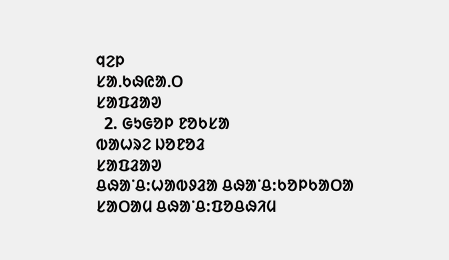ᱧᱮᱞ
ᱥᱟᱹᱠᱷᱭᱟᱹᱛ
ᱥᱟᱯᱲᱟᱣ
  2. ᱜᱩᱜᱚᱞ ᱱᱚᱠᱥᱟ
ᱵᱟᱦᱨᱮ ᱡᱚᱱᱚᱲ
ᱥᱟᱯᱲᱟᱣ
ᱪᱷᱟᱸᱪ:ᱦᱟᱵᱽᱲᱟ ᱪᱷᱟᱸᱪ:ᱠᱚᱞᱠᱟᱛᱟ ᱥᱟᱛᱟᱢ ᱪᱷᱟᱸᱪ:ᱯᱚᱪᱷᱤᱢ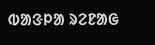ᱵᱟᱝᱞᱟ ᱨᱮᱱᱟᱜ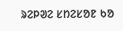ᱨᱮᱞᱣᱮ ᱥᱴᱮᱥᱚᱱ ᱠᱚ